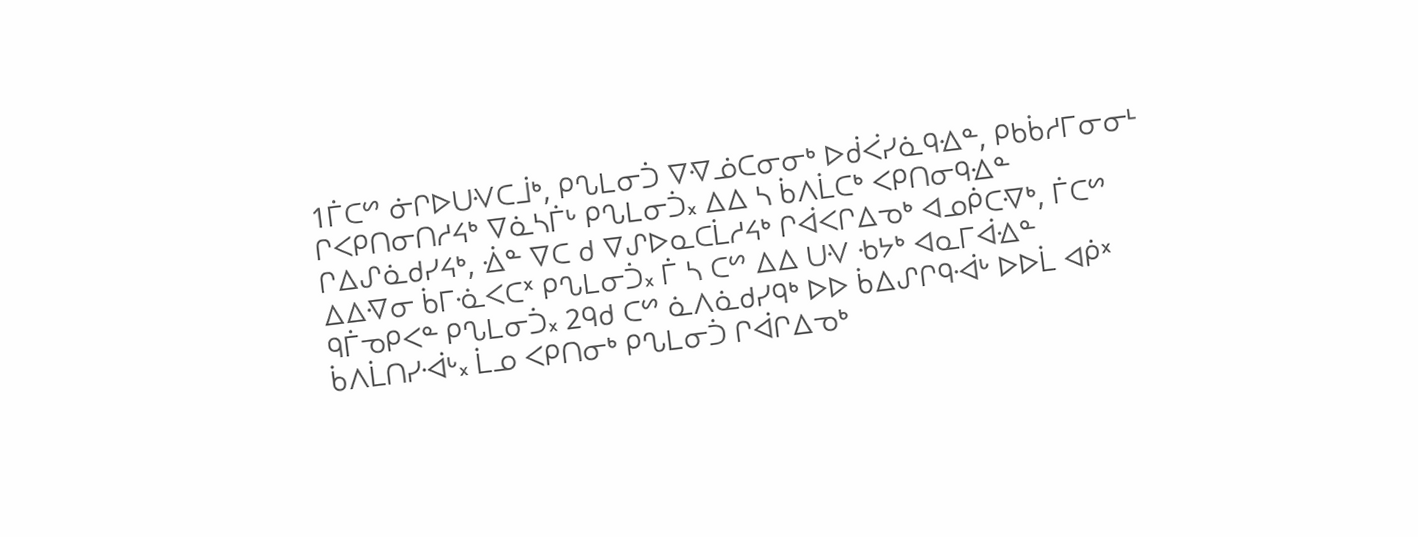1ᒦᑕᔥ ᓃᒋᐅᑌᐺᑕᒨᒃ, ᑭᔐᒪᓂᑑ ᐁᐌᓅᑕᓂᓂᒃ ᐅᑰᐹᓯᓈᑫᐎᓐ, ᑭᑲᑳᓱᒥᓂᓂᒻ ᒋᐸᑭᑎᓂᑎᓱᔦᒃ ᐁᓈᓴᒦᒡ ᑭᔐᒪᓂᑑ᙮ ᐃᐃ ᓴ ᑳᐱᒫᑕᒃ ᐸᑭᑎᓂᑫᐎᓐ ᒋᐃᔑᓈᑯᓯᔦᒃ, ᐐᓐ ᐁᑕ ᑯ ᐁᔑᐅᓇᑕᒫᓱᔦᒃ ᒋᐋᐸᒋᐃᓀᒃ ᐊᓄᑮᑕᐌᒃ, ᒦᑕᔥ ᐃᐃᐌᓂ ᑳᒥᓍᐸᑕᕽ ᑭᔐᒪᓂᑑ᙮ ᒦ ᓴ ᑕᔥ ᐃᐃ ᑌᐺ ᑾᔭᒃ ᐊᓇᒥᐋᐎᓐ ᑫᒦᓀᑭᐸᓐ ᑭᔐᒪᓂᑑ᙮ 2ᑫᑯ ᑕᔥ ᓈᐱᓈᑯᓯᑫᒃ ᐅᐅ ᑳᐃᔑᒋᑫᐙᒡ ᐅᐅᒫ ᐊᑮᕽ ᑳᐱᒫᑎᓯᐙᒡ᙮ ᒫᓄ ᐸᑭᑎᓂᒃ ᑭᔐᒪᓂᑑ ᒋᐋᒋᐃᓀᒃ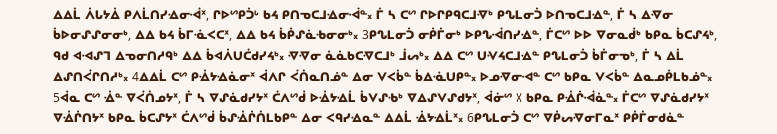ᐃᐃᒫ ᐲᒐᔭᐄ ᑭᐱᒫᑎᓯᐎᓂᐙᕽ, ᒋᐅᔥᑭᑑᒡ ᑲᔦ ᑭᑎᓀᑕᒧᐎᓂᐙᓐ᙮ ᒦ ᓴ ᑕᔥ ᒋᐅᒋᑭᑫᑕᒧᐌᒃ ᑭᔐᒪᓂᑑ ᐅᑎᓀᑕᒧᐎᓐ, ᒦ ᓴ ᐃᐌᓂ ᑳᐅᓂᔑᔑᓂᓂᒃ, ᐃᐃ ᑲᔦ ᑳᒥᓍᐸᑕᕽ, ᐃᐃ ᑲᔦ ᑳᑮᔑᓈᑾᓂᓂᒃ᙮ 3ᑭᔐᒪᓂᑑ ᓂᑮᒦᓂᒃ ᐅᑭᔐᐙᑎᓯᐎᓐ, ᒦᑕᔥ ᐅᐅ ᐁᓂᓇᑰᒃ ᑲᑭᓇ ᑳᑕᔑᔦᒃ, ᑫᑯ ᐊᐗᔑᒣ ᐃᓀᓂᑎᓱᑫᒃ ᐃᐃ ᑳᐊᐲᑌᑖᑯᓯᔦᒃ᙮ ᐌᐌᓂ ᓈᓈᑲᑕᐌᑕᒧᒃ ᒨᔕᒃ᙮ ᐃᐃ ᑕᔥ ᑌᐺᔦᑕᒧᐎᓐ ᑭᔐᒪᓂᑑ ᑳᒦᓂᓀᒃ, ᒦ ᓴ ᐃᒫ ᐃᔑᑎᐹᒋᑎᓱᒃ᙮ 4ᐃᐃᒫ ᑕᔥ ᑭᐐᔭᐎᓈᓂᕽ ᐋᐱᒋ ᐹᑏᓇᑎᓅᓐ ᐃᓂ ᐯᐸᑳᓐ ᑳᐃᓍᑌᑭᓐ᙮ ᐅᓄᐌᓂᐗᓐ ᑕᔥ ᑲᑭᓇ ᐯᐸᑳᓐ ᐃᓇᓄᑮᒪᑲᓅᓐ᙮ 5ᐋᓇ ᑕᔥ ᐐᓐ ᐁᐹᑏᓄᔭᕽ, ᒦ ᓴ ᐁᔑᓈᑯᓯᔭᕽ ᑖᐱᔥᑰ ᐅᐐᔭᐎᒫ ᑳᐯᔑᑾᒃ ᐁᐃᔑᐯᔑᑯᔭᕽ, ᐋᓃᔥ X ᑲᑭᓇ ᑭᐐᒌᐙᓈᓐ᙮ ᒦᑕᔥ ᐁᔑᓈᑯᓯᔭᕽ ᐁᐐᒌᑎᔭᕽ ᑲᑭᓇ ᑳᑕᔑᔭᕽ ᑖᐱᔥᑰ ᑳᔑᐐᒌᑏᒪᑲᑭᓐ ᐃᓂ ᐸᑫᓯᐎᓇᓐ ᐃᐃᒫ ᐐᔭᐎᒫᕽ᙮ 6ᑭᔐᒪᓂᑑ ᑕᔥ ᐁᑮᔕᐌᓂᒥᓇᕽ ᑭᑮᒦᓂᑯᓈᓐ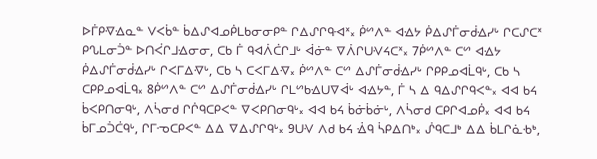ᐅᒦᑭᐌᐎᓇᓐ ᐯᐸᑳᓐ ᑳᐃᔑᐊᓄᑮᒪᑲᓂᓂᑭᓐ ᒋᐃᔑᒋᑫᐗᕽ᙮ ᑮᔥᐱᓐ ᐊᐎᔭ ᑮᐃᔑᒦᓂᑰᐎᓯᒡ ᒋᑕᔑᑕᕽ ᑭᔐᒪᓂᑑᓐ ᐅᑎᐹᒋᒧᐎᓂᓂ, ᑕᑲ ᒦ ᑫᐊᐲᑖᒋᒧᒡ ᐋᓃᓐ ᐁᐲᒋᑌᐺᔦᑕᕽ᙮ 7ᑮᔥᐱᓐ ᑕᔥ ᐊᐎᔭ ᑮᐃᔑᒦᓂᑰᐎᓯᒡ ᒋᐸᒥᐃᐌᒡ, ᑕᑲ ᓴ ᑕᐸᒥᐃᐌ᙮ ᑮᔥᐱᓐ ᑕᔥ ᐃᔑᒦᓂᑰᐎᓯᒡ ᒋᑭᑭᓄᐊᒫᑫᒡ, ᑕᑲ ᓴ ᑕᑭᑭᓄᐊᒫᑫ᙮ 8ᑮᔥᐱᓐ ᑕᔥ ᐃᔑᒦᓂᑰᐎᓯᒡ ᒋᒪᔥᑲᐎᑌᐁᐋᒡ ᐊᐎᔭᓐ, ᒦ ᓴ ᐃ ᑫᐃᔑᒋᑫᐸᓐ᙮ ᐊᐊ ᑲᔦ ᑳᐸᑭᑎᓂᑫᒡ, ᐱᓵᓂᑯ ᒋᒌᑫᑕᑭᐸᓐ ᐁᐸᑭᑎᓂᑫᒡ᙮ ᐊᐊ ᑲᔦ ᑳᓃᑳᓃᒡ, ᐱᓵᓂᑯ ᑕᑭᒋᐊᓄᑮ᙮ ᐊᐊ ᑲᔦ ᑳᒥᓄᑑᑖᑫᒡ, ᒋᒥᓉᑕᑭᐸᓐ ᐃᐃ ᐁᐃᔑᒋᑫᒡ᙮ 9ᑌᐺ ᐱᑯ ᑲᔦ ᐐᑫ ᓵᑭᐃᑎᒃ᙮ ᔒᑫᑕᒧᒃ ᐃᐃ ᑳᒪᒋᓈᑾᒃ,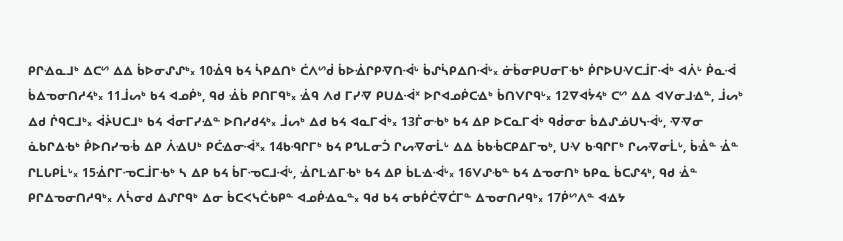ᑭᒋᐎᓇᒧᒃ ᐃᑕᔥ ᐃᐃ ᑳᐅᓂᔑᔑᒃ᙮ 10ᐐᑫ ᑲᔦ ᓵᑭᐃᑎᒃ ᑖᐱᔥᑰ ᑳᐅᐐᒋᑭᐌᑎᐙᒡ ᑳᔑᓵᑭᐃᑎᐙᒡ᙮ ᓃᑳᓂᑭᑌᓂᒥᑾᒃ ᑮᒋᐅᑌᐺᑕᒨᒥᐙᒃ ᐊᐲᒡ ᑮᓇᐙ ᑳᐃᓀᓂᑎᓱᔦᒃ᙮ 11ᒨᔕᒃ ᑲᔦ ᐊᓄᑮᒃ, ᑫᑯ ᐐᑳ ᑭᑎᒥᑫᒃ᙮ ᐐᑫ ᐱᑯ ᒥᓯᐌ ᑭᑌᐃᐙᕽ ᐅᒋᐊᓄᑮᑕᐎᒃ ᑳᑎᐯᒋᑫᒡ᙮ 12ᐁᐊᔮᔦᒃ ᑕᔥ ᐃᐃ ᐊᐯᓂᒧᐎᓐ, ᒨᔕᒃ ᐃᑯ ᒌᑫᑕᒧᒃ᙮ ᐋᔩᑌᑕᒧᒃ ᑲᔦ ᐋᓂᒥᓯᐎᓐ ᐅᑎᓯᑯᔦᒃ᙮ ᒨᔕᒃ ᐃᑯ ᑲᔦ ᐊᓇᒥᐋᒃ᙮ 13ᒦᓂᑾᒃ ᑲᔦ ᐃᑭ ᐅᑕᓇᒥᐋᒃ ᑫᑰᓂᓂ ᑳᐃᔑᓅᑌᓭᐙᒡ, ᐌᐌᓂ ᓈᑲᒋᐃᑾᒃ ᑮᐅᑎᓯᓀᒀ ᐃᑭ ᐲᐎᑌᒃ ᑭᑖᐎᓂᐙᕽ᙮ 14ᑲᑴᒋᒥᒃ ᑲᔦ ᑭᔐᒪᓂᑑ ᒋᔕᐌᓂᒫᒡ ᐃᐃ ᑳᑲᒀᑕᑭᐃᒥᓀᒃ, ᑌᐺ ᑲᑴᒋᒥᒃ ᒋᔕᐌᓂᒫᒡ, ᑳᐐᓐ ᐐᓐ ᒋᒪᒐᑭᒫᒡ᙮ 15ᐐᒋᒥᓉᑕᒨᒥᑾᒃ ᓴ ᐃᑭ ᑲᔦ ᑳᒥᓉᑕᒧᐙᒡ, ᐐᒋᒪᐎᒥᑾᒃ ᑲᔦ ᐃᑭ ᑳᒪᐎᐙᒡ᙮ 16ᐯᔑᑾᓐ ᑲᔦ ᐃᓀᓂᑎᒃ ᑲᑭᓇ ᑳᑕᔑᔦᒃ, ᑫᑯ ᐐᓐ ᑭᒋᐃᓀᓂᑎᓱᑫᒃ᙮ ᐱᓵᓂᑯ ᐃᔑᒋᑫᒃ ᐃᓂ ᑳᑕᐸᓭᑖᑾᑭᓐ ᐊᓄᑮᐎᓇᓐ᙮ ᑫᑯ ᑲᔦ ᓂᑲᑮᑖᐌᑖᒥᓐ ᐃᓀᓂᑎᓱᑫᒃ᙮ 17ᑮᔥᐱᓐ ᐊᐎᔭ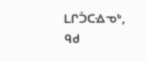ᒪᒋᑑᑕᐎᓀᒃ, ᑫᑯ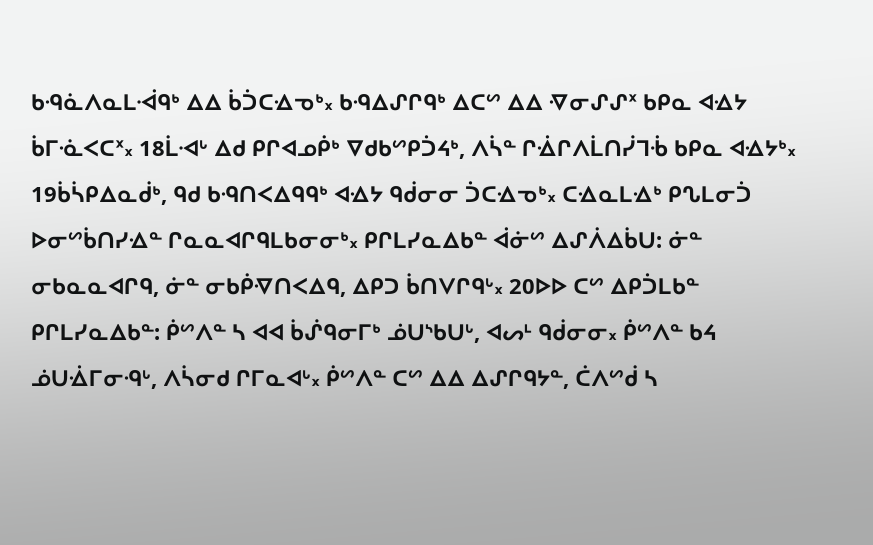ᑲᑴᓈᐱᓇᒪᐙᑫᒃ ᐃᐃ ᑳᑑᑕᐎᓀᒃ᙮ ᑲᑴᐃᔑᒋᑫᒃ ᐃᑕᔥ ᐃᐃ ᐌᓂᔑᔑᕽ ᑲᑭᓇ ᐊᐎᔭ ᑳᒥᓍᐸᑕᕽ᙮ 18ᒫᐗᒡ ᐃᑯ ᑭᒋᐊᓄᑮᒃ ᐁᑯᑲᔥᑭᑑᔦᒃ, ᐱᓵᓐ ᒋᐐᒋᐱᒫᑎᓰᒣᒀ ᑲᑭᓇ ᐊᐎᔭᒃ᙮ 19ᑳᓵᑭᐃᓇᑰᒃ, ᑫᑯ ᑲᑴᑎᐸᐃᑫᑫᒃ ᐊᐎᔭ ᑫᑰᓂᓂ ᑑᑕᐎᓀᒃ᙮ ᑕᐎᓇᒪᐎᒃ ᑭᔐᒪᓂᑑ ᐅᓂᔥᑳᑎᓯᐎᓐ ᒋᓇᓇᐊᒋᑫᒪᑲᓂᓂᒃ᙮ ᑭᒋᒪᓯᓇᐃᑲᓐ ᐋᓃᔥ ᐃᔑᐲᐃᑳᑌ: ᓃᓐ ᓂᑲᓇᓇᐊᒋᑫ, ᓃᓐ ᓂᑲᑮᐌᑎᐸᐃᑫ, ᐃᑭᑐ ᑳᑎᐯᒋᑫᒡ᙮ 20ᐅᐅ ᑕᔥ ᐃᑭᑑᒪᑲᓐ ᑭᒋᒪᓯᓇᐃᑲᓐ: ᑮᔥᐱᓐ ᓴ ᐊᐊ ᑳᔒᑫᓂᒥᒃ ᓅᑌᔅᑲᑌᒡ, ᐊᔕᒻ ᑫᑰᓂᓂ᙮ ᑮᔥᐱᓐ ᑲᔦ ᓅᑌᐐᒥᓂᑴᒡ, ᐱᓵᓂᑯ ᒋᒥᓇᐊᒡ᙮ ᑮᔥᐱᓐ ᑕᔥ ᐃᐃ ᐃᔑᒋᑫᔭᓐ, ᑖᐱᔥᑰ ᓴ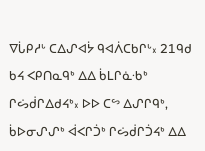ᐁᒑᑭᓱᒡ ᑕᐃᔑᐊᔮ ᑫᐊᐲᑕᑲᒋᒡ᙮ 21ᑫᑯ ᑲᔦ ᐸᑭᑎᓇᑫᒃ ᐃᐃ ᑳᒪᒋᓈᑾᒃ ᒋᔖᑰᒋᐃᑯᔦᒃ᙮ ᐅᐅ ᑕᔥ ᐃᔑᒋᑫᒃ, ᑳᐅᓂᔑᔑᒃ ᐋᐸᒋᑑᒃ ᒋᔖᑰᒋᑑᔦᒃ ᐃᐃ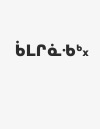ᑳᒪᒋᓈᑾᒃ᙮